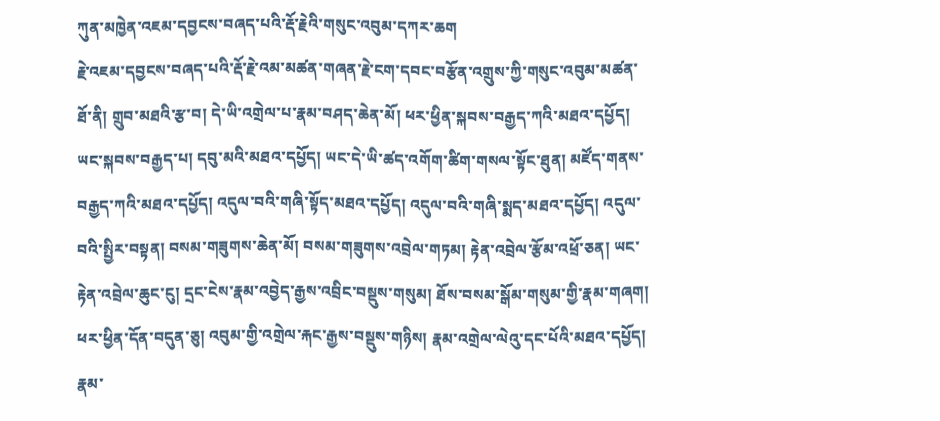ཀུན་མཁྱེན་འཇམ་དབྱངས་བཞད་པའི་རྡོ་རྗེའི་གསུང་འབུམ་དཀར་ཆག
རྗེ་འཇམ་དབྱངས་བཞད་པའི་རྡོ་རྗེ་འམ་མཚན་གཞན་རྗེ་ངག་དབང་བརྩོན་འགྲུས་ཀྱི་གསུང་འབུམ་མཚན་ཐོ་ནི། གྲུབ་མཐའི་རྩ་བ། དེ་ཡི་འགྲེལ་པ་རྣམ་བཤད་ཆེན་མོ། ཕར་ཕྱིན་སྐབས་བརྒྱད་ཀའི་མཐའ་དཔྱོད། ཡང་སྐབས་བརྒྱད་པ། དབུ་མའི་མཐའ་དཔྱོད། ཡང་དེ་ཡི་ཚད་འགོག་ཚིག་གསལ་སྟོང་ཐུན། མཛོད་གནས་བརྒྱད་ཀའི་མཐའ་དཔྱོད། འདུལ་བའི་གཞི་སྟོད་མཐའ་དཔྱོད། འདུལ་བའི་གཞི་སྨད་མཐའ་དཔྱོད། འདུལ་བའི་སྤྱིར་བསྟན། བསམ་གཟུགས་ཆེན་མོ། བསམ་གཟུགས་འབྲེལ་གཏམ། རྟེན་འབྲེལ་རྩོམ་འཕྲོ་ཅན། ཡང་རྟེན་འབྲེལ་ཆུང་ངུ། དྲང་ངེས་རྣམ་འབྱེད་རྒྱས་འབྲིང་བསྡུས་གསུམ། ཐོས་བསམ་སྒོམ་གསུམ་གྱི་རྣམ་གཞག། ཕར་ཕྱིན་དོན་བདུན་ཅུ། འབུམ་གྱི་འགྲེལ་རྐང་རྒྱས་བསྡུས་གཉིས། རྣམ་འགྲེལ་ལེའུ་དང་པོའི་མཐའ་དཔྱོད། རྣམ་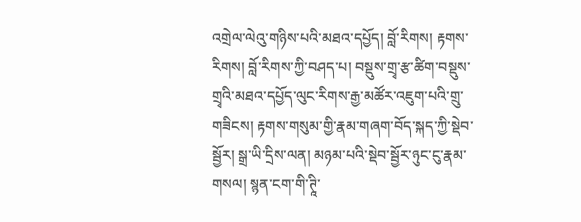འགྲེལ་ལེའུ་གཉིས་པའི་མཐའ་དཔྱོད། བློ་རིགས། རྟགས་རིགས། བློ་རིགས་ཀྱི་བཤད་པ། བསྡུས་གྲྭ་རྩ་ཚིག་བསྡུས་གྲྭའི་མཐའ་དཔྱོད་ལུང་རིགས་རྒྱ་མཚོར་འཇུག་པའི་གྲུ་གཟིངས། རྟགས་གསུམ་གྱི་རྣམ་གཞག་བོད་སྐད་ཀྱི་སྡེབ་སྦྱོར། སྒྲ་ཡི་དྲིས་ལན། མཉམ་པའི་སྡེབ་སྦྱོར་ཉུང་ངུ་རྣམ་གསལ། སྙན་ངག་གི་ཊཱི་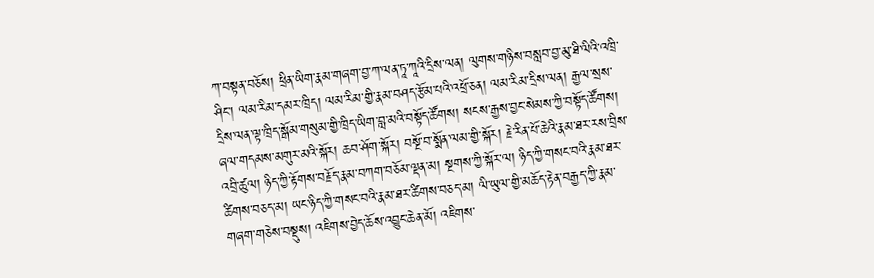ཀ་བསྟན་བཅོས། ཕྲིན་ཡིག་རྣམ་གཞག་བྱ་ཀ་ལན་ཏཱ་ཀཱའི་དྲིས་ལན། ལུགས་གཉིས་བསླབ་བྱ་མུ་ཐི་ལིའི་འཁྲི་ཤིང་། ལམ་རིམ་དམར་ཁྲིད། ལམ་རིམ་གྱི་རྣམ་བཤད་རྩོམ་པའི་འཕྲོ་ཅན། ལམ་རིམ་དྲིས་ལན། རྒྱལ་སྲས་དྲིས་ལན་ལྟ་ཁྲིད་སྒོམ་གསུམ་གྱི་ཁྲིད་ཡིག་བླ་མའི་བསྟོད་ཚོགས། སངས་རྒྱས་བྱང་སེམས་ཀྱི་བསྟོད་ཚོགས། ཞལ་གདམས་མགུར་མའི་སྐོར། ཆབ་ཤོག་སྐོར། བསྔོ་བ་སྨོན་ལམ་གྱི་སྐོར། རྗེ་རིན་པོ་ཆེའི་རྣམ་ཐར་རས་བྲིས་འབྲི་ཚུལ། ཉིད་ཀྱི་རྟོགས་བརྗོད་རྣམ་བཀག་བཅོམ་ལྡན་མ། སྔགས་ཀྱི་སྐོར་ལ། ཉིད་ཀྱི་གསང་བའི་རྣམ་ཐར་ཚིགས་བཅད་མ། ཡང་ཉིད་ཀྱི་གསང་བའི་རྣམ་ཐར་ཚིགས་བཅད་མ། ལི་ཡུལ་གྱི་མཆོད་རྟེན་བརྒྱད་ཀྱི་རྣམ་གཞག་གཅེས་བསྡུས། འཇིགས་བྱེད་ཆོས་འབྱུང་ཆེན་མོ། འཇིགས་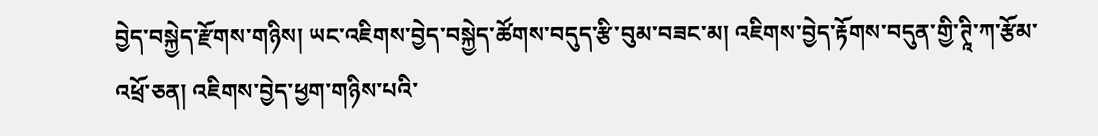བྱེད་བསྐྱེད་རྫོགས་གཉིས། ཡང་འཇིགས་བྱེད་བསྐྱེད་ཚོགས་བདུད་རྩི་བུམ་བཟང་མ། འཇིགས་བྱེད་རྟོགས་བདུན་གྱི་ཊཱི་ཀ་རྩོམ་འཕྲོ་ཅན། འཇིགས་བྱེད་ཕྱག་གཉིས་པའི་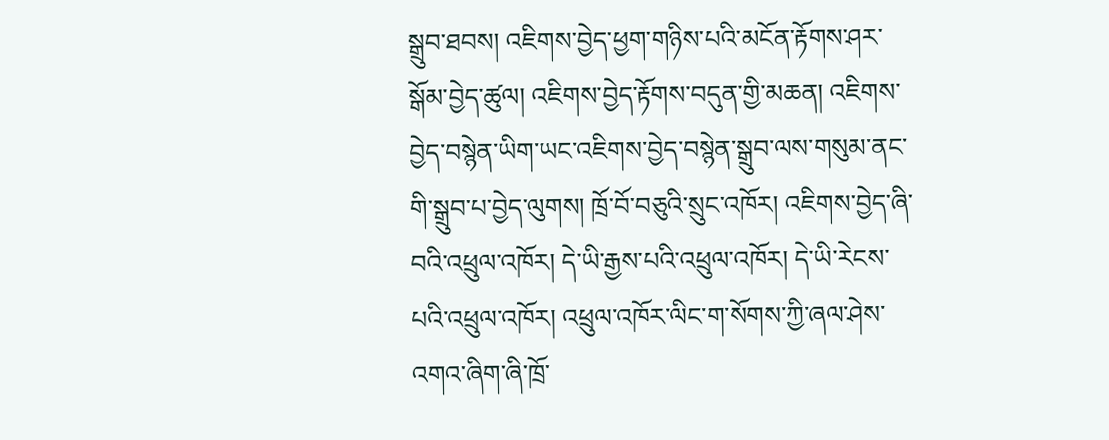སྒྲུབ་ཐབས། འཇིགས་བྱེད་ཕྱག་གཉིས་པའི་མངོན་རྟོགས་ཤར་སྒོམ་བྱེད་ཚུལ། འཇིགས་བྱེད་རྟོགས་བདུན་གྱི་མཆན། འཇིགས་བྱེད་བསྙེན་ཡིག་ཡང་འཇིགས་བྱེད་བསྙེན་སྒྲུབ་ལས་གསུམ་ནང་གི་སྒྲུབ་པ་བྱེད་ལུགས། ཁྲོ་བོ་བཅུའི་སྲུང་འཁོར། འཇིགས་བྱེད་ཞི་བའི་འཕྲུལ་འཁོར། དེ་ཡི་རྒྱས་པའི་འཕྲུལ་འཁོར། དེ་ཡི་རེངས་པའི་འཕྲུལ་འཁོར། འཕྲུལ་འཁོར་ལིང་ག་སོགས་ཀྱི་ཞལ་ཤེས་འགའ་ཞིག་ཞི་ཁྲོ་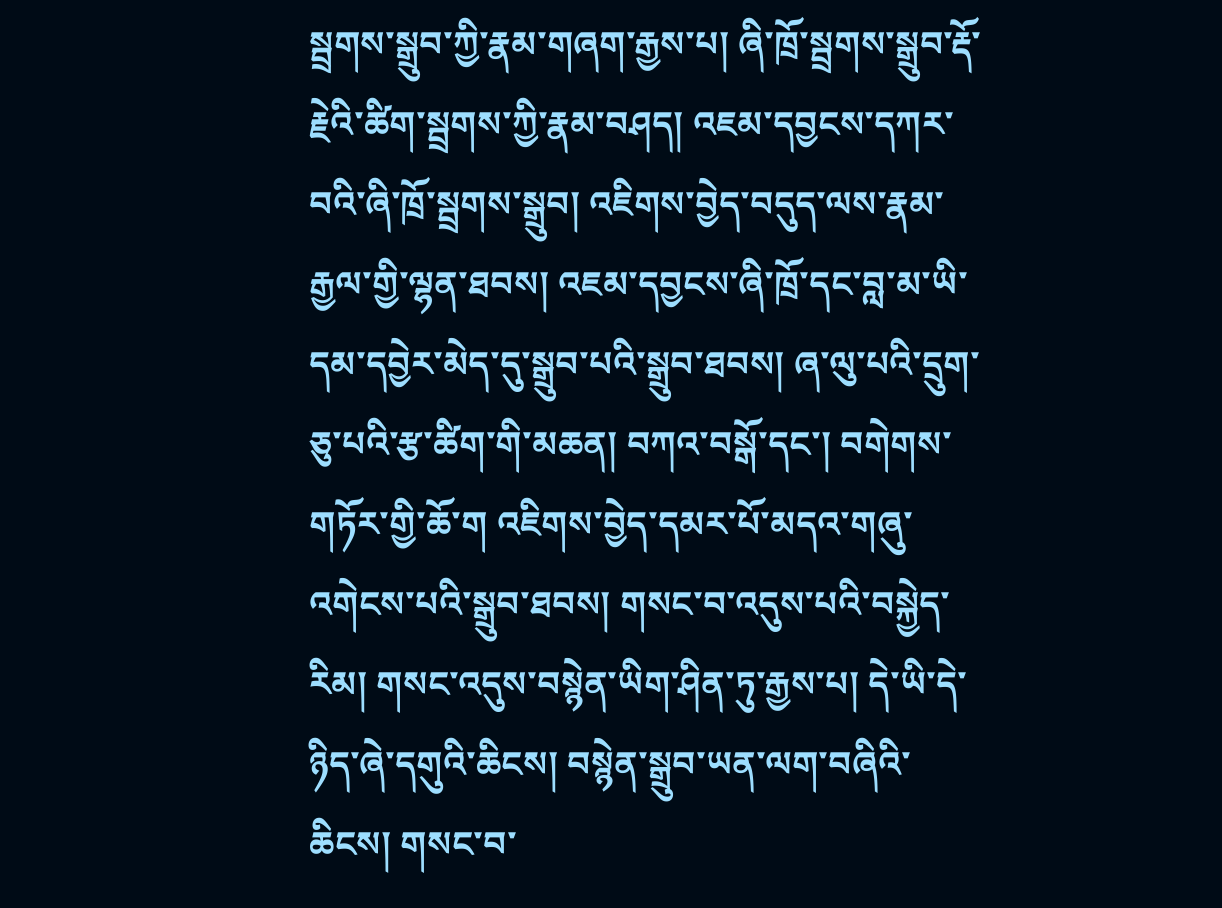སྦྲགས་སྒྲུབ་ཀྱི་རྣམ་གཞག་རྒྱས་པ། ཞི་ཁྲོ་སྦྲགས་སྒྲུབ་རྡོ་རྗེའི་ཚིག་སྦྲགས་ཀྱི་རྣམ་བཤད། འཇམ་དབྱངས་དཀར་བའི་ཞི་ཁྲོ་སྦྲགས་སྒྲུབ། འཇིགས་བྱེད་བདུད་ལས་རྣམ་རྒྱལ་གྱི་ལྷན་ཐབས། འཇམ་དབྱངས་ཞི་ཁྲོ་དང་བླ་མ་ཡི་དམ་དབྱེར་མེད་དུ་སྒྲུབ་པའི་སྒྲུབ་ཐབས། ཞ་ལུ་པའི་དྲུག་ཅུ་པའི་རྩ་ཚིག་གི་མཆན། བཀའ་བསྒོ་དང་། བགེགས་གཏོར་གྱི་ཆོ་ག འཇིགས་བྱེད་དམར་པོ་མདའ་གཞུ་འགེངས་པའི་སྒྲུབ་ཐབས། གསང་བ་འདུས་པའི་བསྐྱེད་རིམ། གསང་འདུས་བསྙེན་ཡིག་ཤིན་ཏུ་རྒྱས་པ། དེ་ཡི་དེ་ཉིད་ཞེ་དགུའི་ཆིངས། བསྙེན་སྒྲུབ་ཡན་ལག་བཞིའི་ཆིངས། གསང་བ་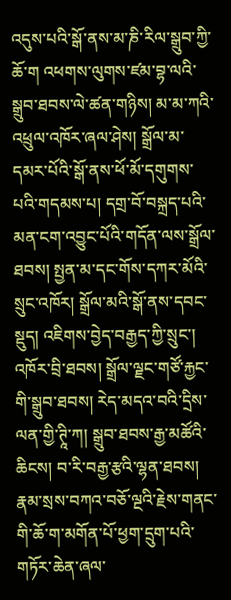འདུས་པའི་སྒོ་ནས་མ་ཎི་རིལ་སྒྲུབ་ཀྱི་ཆོ་ག འཕགས་ལུགས་ཛམ་བྷ་ལའི་སྒྲུབ་ཐབས་ལེ་ཚན་གཉིས། མ་མ་ཀའི་འཕྲུལ་འཁོར་ཞལ་ཤེས། སྒྲོལ་མ་དམར་པོའི་སྒོ་ནས་ཕོ་མོ་དགུགས་པའི་གདམས་པ། དགྲ་བོ་བསྐྲད་པའི་མན་ངག་འབྱུང་པོའི་གདོན་ལས་སྒྲོལ་ཐབས། སྤྱན་མ་དང་གོས་དཀར་མོའི་སྲུང་འཁོར། སྒྲོལ་མའི་སྒོ་ནས་དབང་སྡུད། འཇིགས་བྱེད་བརྒྱད་ཀྱི་སྲུང་། འཁོར་བྲི་ཐབས། སྒྲོལ་ལྗང་གཙོ་རྐྱང་གི་སྒྲུབ་ཐབས། རེད་མདའ་བའི་དྲིས་ལན་གྱི་ཊཱི་ཀ། སྒྲུབ་ཐབས་རྒྱ་མཚོའི་ཆིངས། བ་རི་བརྒྱ་རྩའི་ལྷན་ཐབས། རྣམ་སྲས་བཀའ་བཅོ་ལྔའི་རྗེས་གནང་གི་ཆོ་ག་མགོན་པོ་ཕྱག་དྲུག་པའི་གཏོར་ཆེན་ཞལ་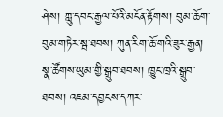ཤེས། ཀླུ་དབང་རྒྱལ་པོའི་མངོན་རྟོགས། བུམ་ཆོག་བུམ་གཏེར་སྦ་ཐབས། ཀུན་རིག་ཆོ་གའི་ཟུར་རྒྱན། སྣ་ཚོགས་ཡུམ་གྱི་སྒྲུབ་ཐབས། ཁྱུང་ཁྲའི་སྒྲུབ་ཐབས། འཇམ་དབྱངས་དཀར་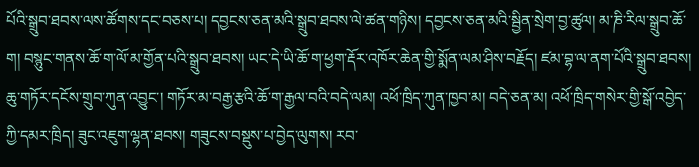པོའི་སྒྲུབ་ཐབས་ལས་ཚོགས་དང་བཅས་པ། དབྱངས་ཅན་མའི་སྒྲུབ་ཐབས་ལེ་ཚན་གཉིས། དབྱངས་ཅན་མའི་སྦྱིན་སྲེག་བྱ་ཚུལ། མ་ཎི་རིལ་སྒྲུབ་ཆོ་ག། བསྙུང་གནས་ཆོ་ག་ལོ་མ་གྱོན་པའི་སྒྲུབ་ཐབས། ཡང་དེ་ཡི་ཆོ་ག་ཕྱག་རྡོར་འཁོར་ཆེན་གྱི་སྨོན་ལམ་ཤིས་བརྗོད། ཛམ་བྷ་ལ་ནག་པོའི་སྒྲུབ་ཐབས། ཆུ་གཏོར་དངོས་གྲུབ་ཀུན་འབྱུང་། གཏོར་མ་བརྒྱ་རྩའི་ཆོ་ག་རྒྱལ་བའི་བདེ་ལམ། འཕོ་ཁྲིད་ཀུན་ཁྱབ་མ། བདེ་ཅན་མ། འཕོ་ཁྲིད་གསེར་གྱི་སྒོ་འབྱེད་ཀྱི་དམར་ཁྲིད། ཟུང་འཇུག་ལྷན་ཐབས། གཟུངས་བསྡུས་པ་བྱེད་ལུགས། རབ་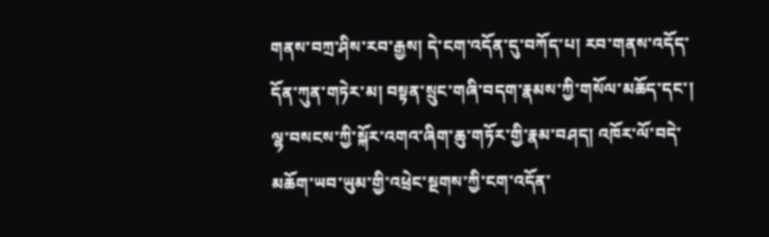གནས་བཀྲ་ཤིས་རབ་རྒྱས། དེ་ངག་འདོན་དུ་བཀོད་པ། རབ་གནས་འདོད་དོན་ཀུན་གཏེར་མ། བསྟན་སྲུང་གཞི་བདག་རྣམས་ཀྱི་གསོལ་མཆོད་དང་། ལྷ་བསངས་ཀྱི་སྐོར་འགའ་ཞིག་ཆུ་གཏོར་གྱི་རྣམ་བཤད། འཁོར་ལོ་བདེ་མཆོག་ཡབ་ཡུམ་གྱི་འཕྲེང་སྔགས་ཀྱི་ངག་འདོན་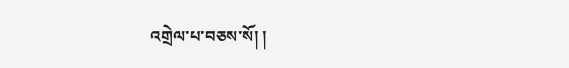འགྲེལ་པ་བཅས་སོ། །